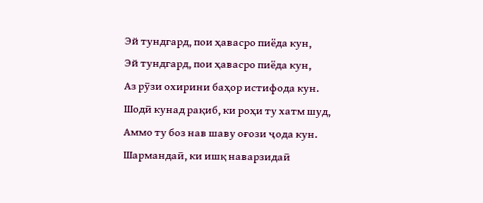Эй тундгард, пои ҳавасро пиёда кун,
Эй тундгард, пои ҳавасро пиёда кун,
Аз рӯзи охирини баҳор истифода кун.
Шодӣ кунад рақиб, ки роҳи ту хатм шуд,
Аммо ту боз нав шаву оғози ҷода кун.
Шармандаӣ, ки ишқ наварзидаӣ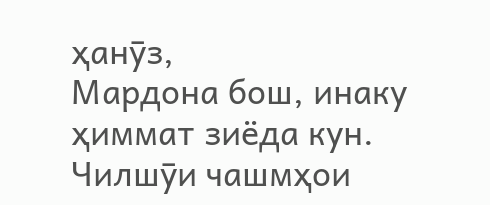ҳанӯз,
Мардона бош, инаку ҳиммат зиёда кун.
Чилшӯи чашмҳои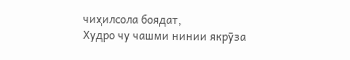чиҳилсола боядат,
Худро чу чашми нинии якрӯза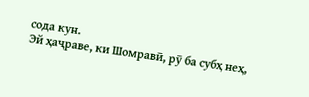сода кун.
Эй ҳаҷраве, ки Шомравӣ, рӯ ба субҳ неҳ,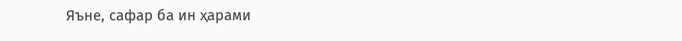Яъне, сафар ба ин ҳарами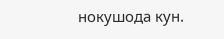нокушода кун.